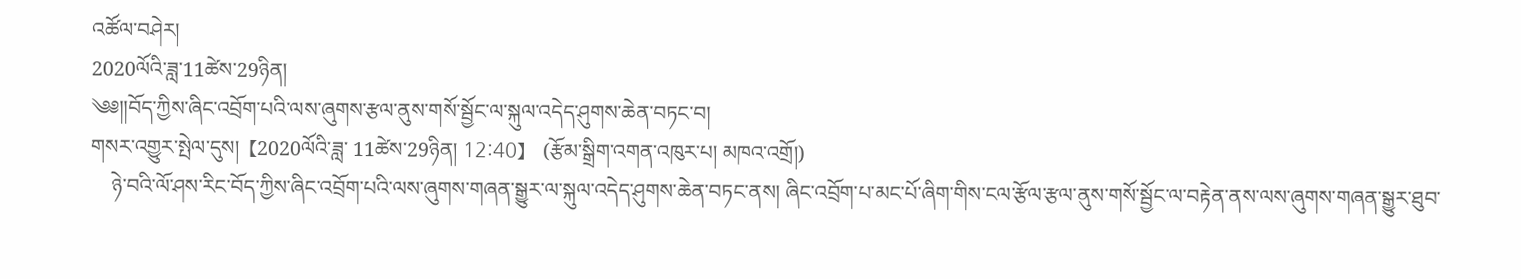འཚོལ་བཤེར།
2020ལོའི་ཟླ་11ཚེས་29ཉིན།
༄༅།།བོད་ཀྱིས་ཞིང་འབྲོག་པའི་ལས་ཞུགས་རྩལ་ནུས་གསོ་སྦྱོང་ལ་སྐུལ་འདེད་ཤུགས་ཆེན་བཏང་བ།
གསར་འགྱུར་སྤེལ་དུས།  【2020ལོའི་ཟླ་ 11ཚེས་29ཉིན། 12:40】   (རྩོམ་སྒྲིག་འགན་འཁུར་པ། མཁའ་འགྲོ།)
    ཉེ་བའི་ལོ་ཤས་རིང་བོད་ཀྱིས་ཞིང་འབྲོག་པའི་ལས་ཞུགས་གཞན་སྒྱུར་ལ་སྐུལ་འདེད་ཤུགས་ཆེན་བཏང་ནས། ཞིང་འབྲོག་པ་མང་པོ་ཞིག་གིས་ངལ་རྩོལ་རྩལ་ནུས་གསོ་སྦྱོང་ལ་བརྟེན་ནས་ལས་ཞུགས་གཞན་སྒྱུར་ཐུབ་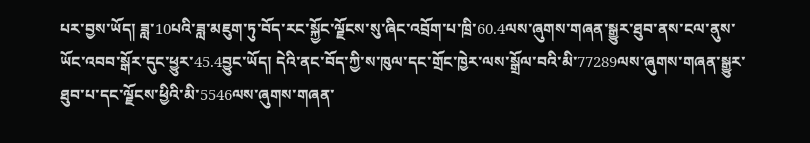པར་བྱས་ཡོད། ཟླ་10པའི་ཟླ་མཇུག་ཏུ་བོད་རང་སྐྱོང་ལྗོངས་སུ་ཞིང་འབྲོག་པ་ཁྲི་60.4ལས་ཞུགས་གཞན་སྒྱུར་ཐུབ་ནས་ངལ་ནུས་ཡོང་འབབ་སྒོར་དུང་ཕྱུར་45.4བྱུང་ཡོད། དེའི་ནང་བོད་ཀྱི་ས་ཁུལ་དང་གྲོང་ཁྱེར་ལས་སྒྲོལ་བའི་མི་77289ལས་ཞུགས་གཞན་སྒྱུར་ཐུབ་པ་དང་ལྗོངས་ཕྱིའི་མི་5546ལས་ཞུགས་གཞན་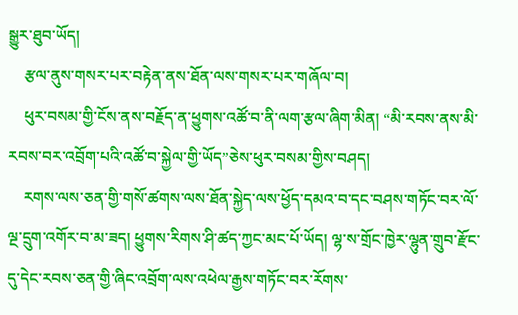སྒྱུར་ཐུབ་ཡོད།
    རྩལ་ནུས་གསར་པར་བརྟེན་ནས་ཐོན་ལས་གསར་པར་གཞོལ་བ།
    ཕུར་བསམ་གྱི་ངོས་ནས་བརྗོད་ན་ཕྱུགས་འཚོ་བ་ནི་ལག་རྩལ་ཞིག་མིན། “མི་རབས་ནས་མི་རབས་བར་འབྲོག་པའི་འཚོ་བ་སྐྱེལ་གྱི་ཡོད”ཅེས་ཕུར་བསམ་གྱིས་བཤད།
    རགས་ལས་ཅན་གྱི་གསོ་ཚགས་ལས་ཐོན་སྐྱེད་ལས་ཕྱོད་དམའ་བ་དང་བཤས་གཏོང་བར་ལོ་ལྔ་དྲུག་འགོར་བ་མ་ཟད། ཕྱུགས་རིགས་ཤི་ཚད་ཀྱང་མང་པོ་ཡོད། ལྷ་ས་གྲོང་ཁྱེར་ལྷུན་གྲུབ་རྫོང་དུ་དེང་རབས་ཅན་གྱི་ཞིང་འབྲོག་ལས་འཕེལ་རྒྱས་གཏོང་བར་རོགས་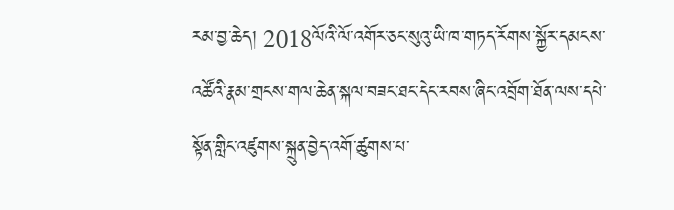རམ་བྱ་ཆེད། 2018ལོའི་ལོ་འགོར་ཅང་སུའུ་ཡི་ཁ་གཏད་རོགས་སྐྱོར་དམངས་འཚོའི་རྣམ་གྲངས་གལ་ཆེན་སྐལ་བཟང་ཐང་དེང་རབས་ཞིང་འབྲོག་ཐོན་ལས་དཔེ་སྟོན་གླིང་འཛུགས་སྐྲུན་བྱེད་འགོ་ཚུགས་པ་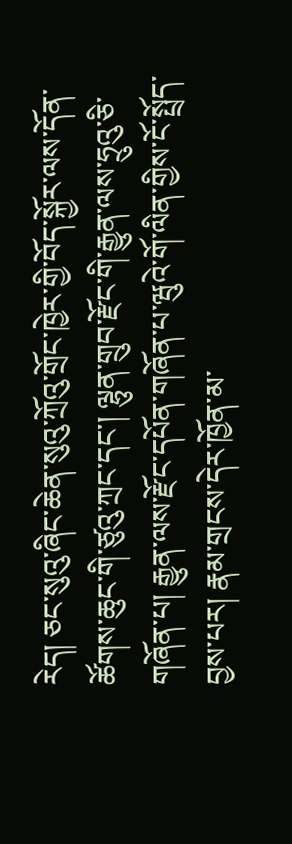རེད། ཅང་སུའུ་ཞིང་ཆེན་སུའུ་ཀྲོའུ་གྲོང་ཁྱེར་གྱི་བོད་སྐྱོར་ལས་དོན་ཚོགས་ཆུང་གི་ཙུའུ་ཀྲང་དང་། ལྷུན་གྲུབ་རྫོང་གི་རྒྱུན་ལས་ཧྲུའུ་ཅི་གཞོན་པ། རྒྱུན་ལས་རྫོང་དཔོན་གཞོན་པ་ཝུའེ་གོ་ལིན་གྱིས་ངོ་སྤྲོད་བྱས་པར། རྣམ་གྲངས་དེར་ཁྱོན་མ་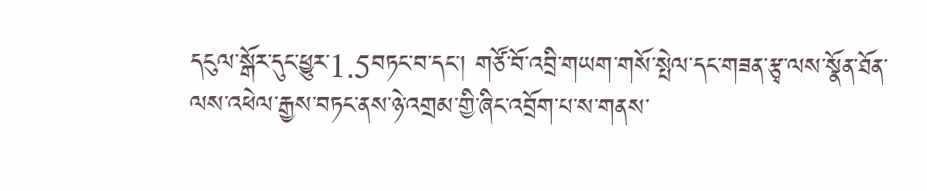དངུལ་སྒོར་དུང་ཕྱུར་1.5བཏང་བ་དང་། གཙོ་བོ་འབྲི་གཡག་གསོ་སྤེལ་དང་གཟན་རྩྭ་ལས་སྣོན་ཐོན་ལས་འཕེལ་རྒྱས་བཏང་ནས་ཉེ་འགྲམ་གྱི་ཞིང་འབྲོག་པ་ས་གནས་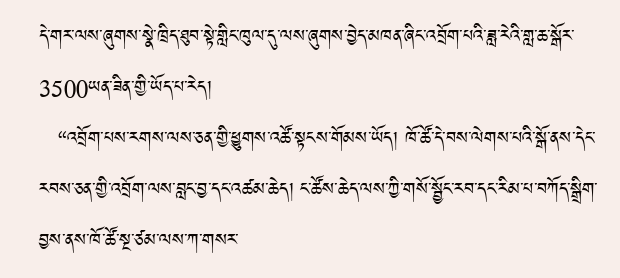དེ་གར་ལས་ཞུགས་སྣེ་ཁྲིད་ཐུབ་སྟེ་གླིང་ཁུལ་དུ་ལས་ཞུགས་བྱེད་མཁན་ཞིང་འབྲོག་པའི་ཟླ་རེའི་གླ་ཆ་སྒོར་3500ཡན་ཟིན་གྱི་ཡོད་པ་རེད།
   “འབྲོག་པས་རགས་ལས་ཅན་གྱི་ཕྱུགས་འཚོ་སྟངས་གོམས་ཡོད། ཁོ་ཚོ་དེ་བས་ལེགས་པའི་སྒོ་ནས་དེང་རབས་ཅན་གྱི་འབྲོག་ལས་བླང་བྱ་དང་འཚམ་ཆེད། ང་ཚོས་ཆེད་ལས་ཀྱི་གསོ་སྦྱོང་རབ་དང་རིམ་པ་བཀོད་སྒྲིག་བྱས་ནས་ཁོ་ཚོ་སྔ་ཙམ་ལས་ཀ་གསར་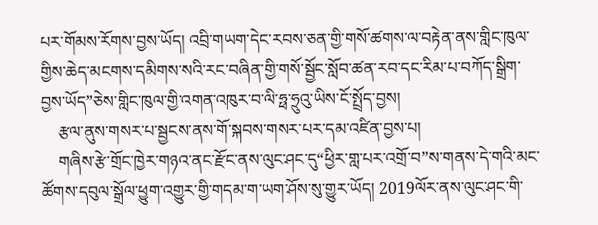པར་གོམས་རོགས་བྱས་ཡོད། འབྲི་གཡག་དེང་རབས་ཅན་གྱི་གསོ་ཚགས་ལ་བརྟེན་ནས་གླིང་ཁུལ་གྱིས་ཆེད་མངགས་དམིགས་སའི་རང་བཞིན་གྱི་གསོ་སྦྱོང་སློབ་ཚན་རབ་དང་རིམ་པ་བཀོད་སྒྲིག་བྱས་ཡོད”ཅེས་གླིང་ཁུལ་གྱི་འགན་འཁུར་བ་ལི་ཧྥ་ཧྲུའུ་ཡིས་ངོ་སྤྲོད་བྱས།
    རྩལ་ནུས་གསར་པ་སྦྱངས་ནས་གོ་སྐབས་གསར་པར་དམ་འཛིན་བྱས་པ།
    གཞིས་རྩེ་གྲོང་ཁྱེར་གཉའ་ནང་རྫོང་ནས་ལུང་ཤང་དུ“ཕྱིར་གླ་པར་འགྲོ་བ”ས་གནས་དེ་གའི་མང་ཚོགས་དབུལ་སྒྲོལ་ཕྱུག་འགྱུར་གྱི་གདམ་ག་ཡག་ཤོས་སུ་གྱུར་ཡོད། 2019ལོར་ནས་ལུང་ཤང་གི་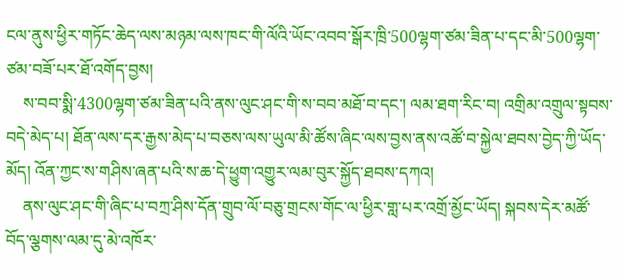ངལ་ནུས་ཕྱིར་གཏོང་ཆེད་ལས་མཉམ་ལས་ཁང་གི་ལོའི་ཡོང་འབབ་སྒོར་ཁྲི་500ལྷག་ཙམ་ཟིན་པ་དང་མི་500ལྷག་ཙམ་བཟོ་པར་ཐོ་འགོད་བྱས།
    ས་བབ་སྨི་4300ལྷག་ཙམ་ཟིན་པའི་ནས་ལུང་ཤང་གི་ས་བབ་མཐོ་བ་དང་། ལམ་ཐག་རིང་བ། འགྲིམ་འགྲུལ་སྟབས་བདེ་མེད་པ། ཐོན་ལས་དར་རྒྱས་མེད་པ་བཅས་ལས་ཡུལ་མི་ཚོས་ཞིང་ལས་བྱས་ནས་འཚོ་བ་སྐྱེལ་ཐབས་བྱེད་ཀྱི་ཡོད་མོད། འོན་ཀྱང་ས་གཤིས་ཞན་པའི་ས་ཆ་དེ་ཕྱུག་འགྱུར་ལམ་བུར་སྐྱོད་ཐབས་དཀའ།
    ནས་ལུང་ཤང་གི་ཞིང་པ་བཀྲ་ཤིས་དོན་གྲུབ་ལོ་བཅུ་གྲངས་གོང་ལ་ཕྱིར་གླ་པར་འགྲོ་མྱོང་ཡོད། སྐབས་དེར་མཚོ་བོད་ལྕགས་ལམ་དུ་མེ་འཁོར་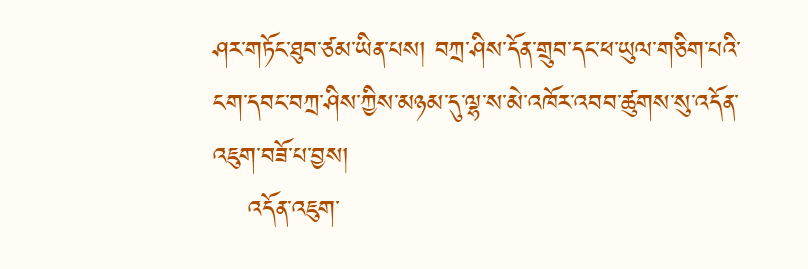ཤར་གཏོང་ཐུབ་ཙམ་ཡིན་པས། བཀྲ་ཤིས་དོན་གྲུབ་དང་ཕ་ཡུལ་གཅིག་པའི་ངག་དབང་བཀྲ་ཤིས་ཀྱིས་མཉམ་དུ་ལྷ་ས་མེ་འཁོར་འབབ་ཚུགས་སུ་འདོན་འཇུག་བཟོ་པ་བྱས།
    འདོན་འཇུག་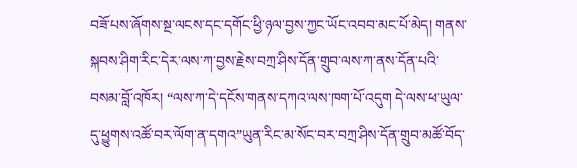བཟོ་པས་ཞོགས་སྔ་ལངས་དང་དགོང་ཕྱི་ཉལ་བྱས་ཀྱང་ཡོང་འབབ་མང་པོ་མེད། གནས་སྐབས་ཤིག་རིང་དེར་ལས་ཀ་བྱས་རྗེས་བཀྲ་ཤིས་དོན་གྲུབ་ལས་ཀ་ནས་དོན་པའི་བསམ་བློ་འཁོར། “ལས་ཀ་དེ་དངོས་གནས་དཀའ་ལས་ཁག་པོ་འདུག དེ་ལས་ཕ་ཡུལ་དུ་ཕྱུགས་འཚོ་བར་ལོག་ན་དགའ”ཡུན་རིང་མ་སོང་བར་བཀྲ་ཤིས་དོན་གྲུབ་མཚོ་བོད་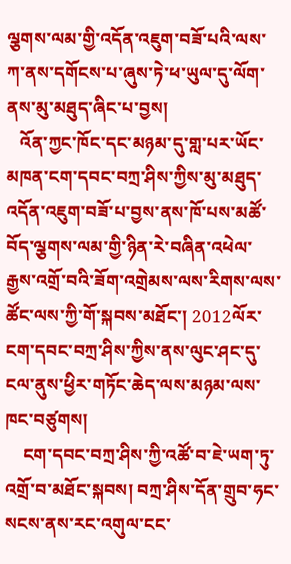ལྕགས་ལམ་གྱི་འདོན་འཇུག་བཟོ་པའི་ལས་ཀ་ནས་དགོངས་པ་ཞུས་ཏེ་ཕ་ཡུལ་དུ་ལོག་ནས་མུ་མཐུད་ཞིང་པ་བྱས།
   འོན་ཀྱང་ཁོང་དང་མཉམ་དུ་གླ་པར་ཡོང་མཁན་ངག་དབང་བཀྲ་ཤིས་ཀྱིས་མུ་མཐུད་འདོན་འཇུག་བཟོ་པ་བྱས་ནས་ཁོ་པས་མཚོ་བོད་ལྕགས་ལམ་གྱི་ཉིན་རེ་བཞིན་འཕེལ་རྒྱས་འགྲོ་བའི་ཟོག་འགྲེམས་ལས་རིགས་ལས་ཚོང་ལས་ཀྱི་གོ་སྐབས་མཐོང་། 2012ལོར་ངག་དབང་བཀྲ་ཤིས་ཀྱིས་ནས་ལུང་ཤང་དུ་ངལ་ནུས་ཕྱིར་གཏོང་ཆེད་ལས་མཉམ་ལས་ཁང་བཙུགས།
    ངག་དབང་བཀྲ་ཤིས་ཀྱི་འཚོ་བ་ཇེ་ཡག་ཏུ་འགྲོ་བ་མཐོང་སྐབས། བཀྲ་ཤིས་དོན་གྲུབ་ཧང་སངས་ནས་རང་འགུལ་ངང་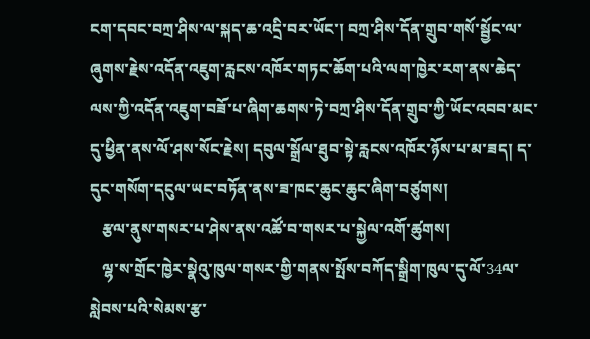ངག་དབང་བཀྲ་ཤིས་ལ་སྐད་ཆ་འདྲི་བར་ཡོང་། བཀྲ་ཤིས་དོན་གྲུབ་གསོ་སྦྱོང་ལ་ཞུགས་རྗེས་འདོན་འཇུག་རླངས་འཁོར་གཏང་ཆོག་པའི་ལག་ཁྱེར་རག་ནས་ཆེད་ལས་ཀྱི་འདོན་འཇུག་བཟོ་པ་ཞིག་ཆགས་ཏེ་བཀྲ་ཤིས་དོན་གྲུབ་ཀྱི་ཡོང་འབབ་མང་དུ་ཕྱིན་ནས་ལོ་ཤས་སོང་རྗེས། དབུལ་སྒྲོལ་ཐུབ་སྟེ་རླངས་འཁོར་ཉོས་པ་མ་ཟད། ད་དུང་གསོག་དངུལ་ཡང་བཏོན་ནས་ཟ་ཁང་ཆུང་ཆུང་ཞིག་བཙུགས།
   རྩལ་ནུས་གསར་པ་ཤེས་ནས་འཚོ་བ་གསར་པ་སྐྱེལ་འགོ་ཚུགས།
   ལྷ་ས་གྲོང་ཁྱེར་སྣེའུ་ཁུལ་གསར་གྱི་གནས་སྤོས་བཀོད་སྒྲིག་ཁུལ་དུ་ལོ་34ལ་སླེབས་པའི་སེམས་རྩ་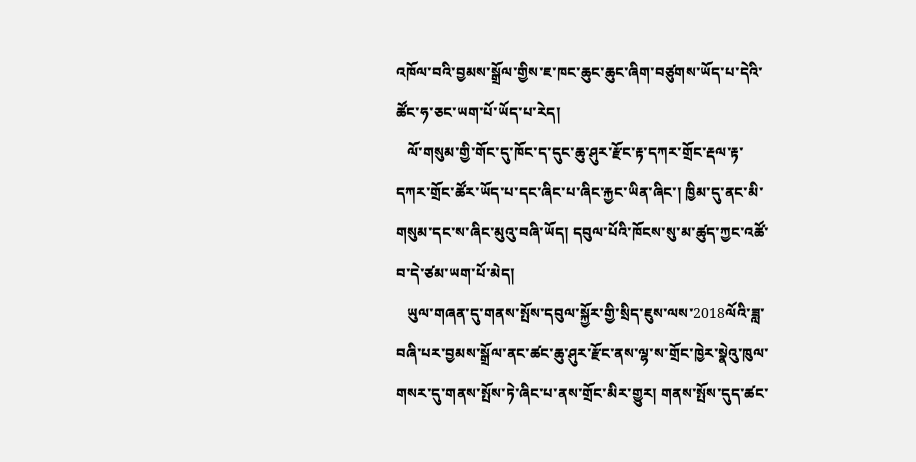འཁོལ་བའི་བྱམས་སྒྲོལ་གྱིས་ཇ་ཁང་ཆུང་ཆུང་ཞིག་བཙུགས་ཡོད་པ་དེའི་ཚོང་ཧ་ཅང་ཡག་པོ་ཡོད་པ་རེད།
   ལོ་གསུམ་གྱི་གོང་དུ་ཁོང་ད་དུང་ཆུ་ཤུར་རྫོང་རྟ་དཀར་གྲོང་རྡལ་རྟ་དཀར་གྲོང་ཚོར་ཡོད་པ་དང་ཞིང་པ་ཞིང་རྐྱང་ཡིན་ཞིང་། ཁྱིམ་དུ་ནང་མི་གསུམ་དང་ས་ཞིང་མུའུ་བཞི་ཡོད། དབུལ་པོའི་ཁོངས་སུ་མ་ཚུད་ཀྱང་འཚོ་བ་དེ་ཙམ་ཡག་པོ་མེད།
   ཡུལ་གཞན་དུ་གནས་སྤོས་དབུལ་སྐྱོར་གྱི་སྲིད་ཇུས་ལས་2018ལོའི་ཟླ་བཞི་པར་བྱམས་སྒྲོལ་ནང་ཚང་ཆུ་ཤུར་རྫོང་ནས་ལྷ་ས་གྲོང་ཁྱེར་སྣེའུ་ཁུལ་གསར་དུ་གནས་སྤོས་ཏེ་ཞིང་པ་ནས་གྲོང་མིར་གྱུར། གནས་སྤོས་དུད་ཚང་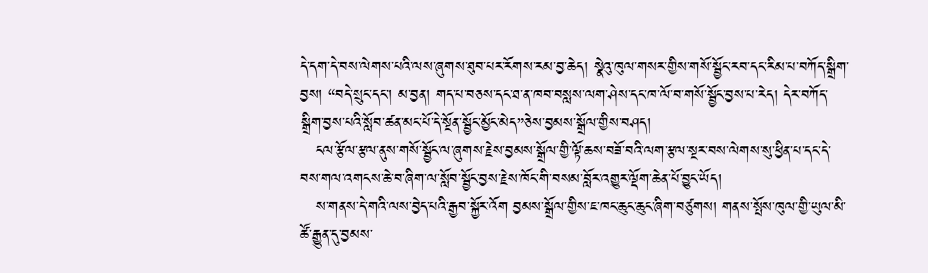དེ་དག་དེ་བས་ལེགས་པའི་ལས་ཞུགས་ཐུབ་པར་རོགས་རམ་བྱ་ཆེད། སྣེའུ་ཁུལ་གསར་གྱིས་གསོ་སྦྱོང་རབ་དང་རིམ་པ་བཀོད་སྒྲིག་བྱས། “བདེ་སྲུང་དང་། མ་བྱན། གད་པ་བཅས་དང་ཐ་ན་ཁབ་བསླས་ལག་ཤེས་དང་ཁ་ལོ་བ་གསོ་སྦྱོང་བྱས་པ་རེད། དེར་བཀོད་སྒྲིག་བྱས་པའི་སློབ་ཚན་མང་པོ་དེ་སྔོན་སྦྱོང་མྱོང་མེད”ཅེས་བྱམས་སྒྲོལ་གྱིས་བཤད།
   ངལ་རྩོལ་རྩལ་ནུས་གསོ་སྦྱོང་ལ་ཞུགས་རྗེས་བྱམས་སྒྲོལ་གྱི་ལྟོ་ཆས་བཟོ་བའི་ལག་རྩལ་སྔར་བས་ལེགས་སུ་ཕྱིན་པ་དང་དེ་བས་གལ་འགངས་ཆེ་བ་ཞིག་ལ་སློབ་སྦྱོང་བྱས་རྗེས་ཁོང་གི་བསམ་བློར་འགྱུར་ལྡོག་ཆེན་པོ་བྱུང་ཡོད།
   ས་གནས་དེ་གའི་ལས་བྱེད་པའི་རྒྱབ་སྐྱོར་འོག བྱམས་སྒྲོལ་གྱིས་ཇ་ཁང་ཆུང་ཆུང་ཞིག་བཙུགས། གནས་སྤོས་ཁུལ་གྱི་ཡུལ་མི་ཚོ་རྒྱུན་དུ་བྱམས་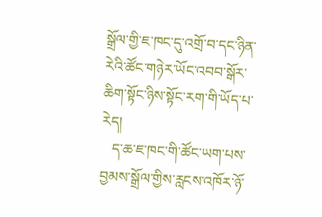སྒྲོལ་གྱི་ཇ་ཁང་དུ་འགྲོ་བ་དང་ཉིན་རེའི་ཚོང་གཉེར་ཡོང་འབབ་སྒོར་ཆིག་སྟོང་ཉིས་སྟོང་རག་གི་ཡོད་པ་རེད།
   ད་ཆ་ཇ་ཁང་གི་ཚོང་ཡག་པས་བྱམས་སྒྲོལ་གྱིས་རླངས་འཁོར་ཉོ་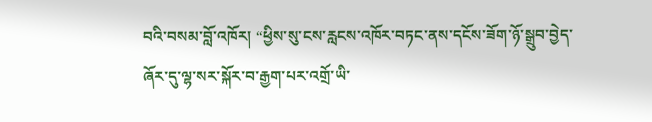བའི་བསམ་བློ་འཁོར། “ཕྱིས་སུ་ངས་རླངས་འཁོར་བཏང་ནས་དངོས་ཟོག་ཉོ་སྒྲུབ་བྱེད་ཞོར་དུ་ལྷ་སར་སྐོར་བ་རྒྱག་པར་འགྲོ་ཡི་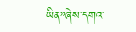ཡིན”ཞེས་དགའ་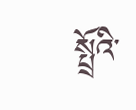སྤྲོའི་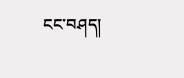ངང་བཤད།